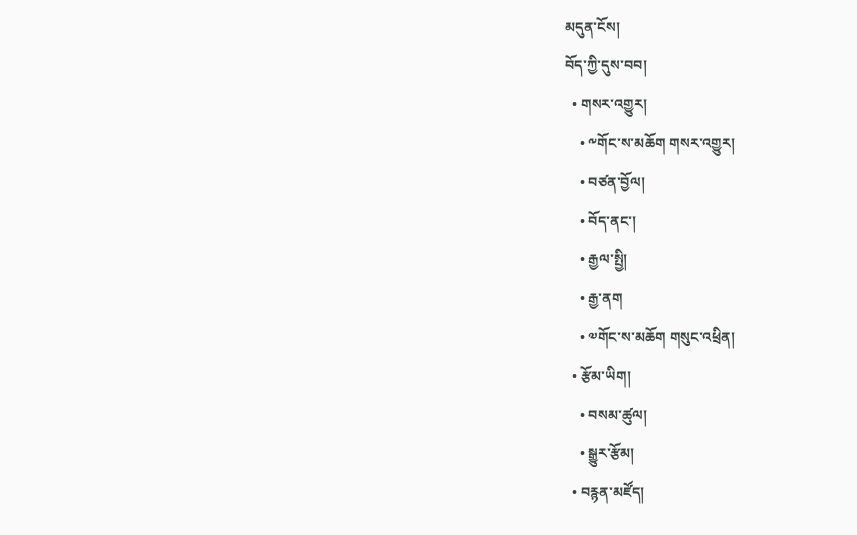མདུན་ངོས།
བོད་ཀྱི་དུས་བབ།
  • གསར་འགྱུར།
    • ༸གོང་ས་མཆོག གསར་འགྱུར།
    • བཙན་བྱོལ།
    • བོད་ནང་།
    • རྒྱལ་སྤྱི།
    • རྒྱ་ནག
    • ༧གོང་ས་མཆོག གསུང་འཕྲིན།
  • རྩོམ་ཡིག།
    • བསམ་ཚུལ།
    • སྒྱུར་རྩོམ།
  • བརྙན་མཛོད།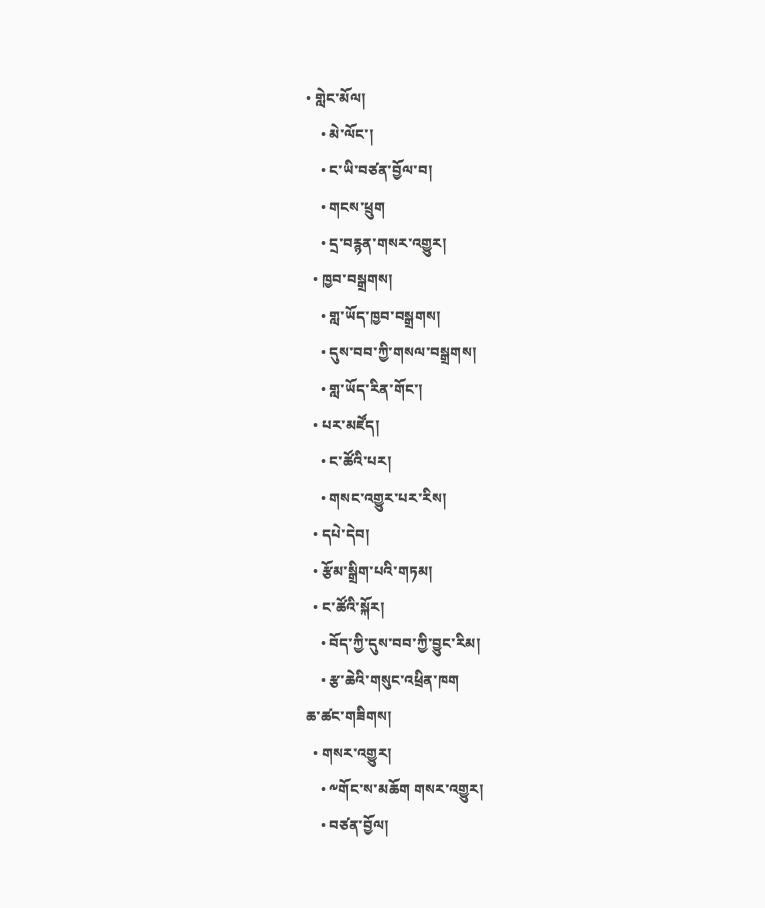• གླེང་མོལ།
    • མེ་ལོང་།
    • ང་ཡི་བཙན་བྱོལ་བ།
    • གངས་ཕྲུག
    • དྲ་བརྙན་གསར་འགྱུར།
  • ཁྱབ་བསྒྲགས།
    • གླ་ཡོད་ཁྱབ་བསྒྲགས།
    • དུས་བབ་ཀྱི་གསལ་བསྒྲགས།
    • གླ་ཡོད་རིན་གོང་།
  • པར་མཛོད།
    • ང་ཚོའི་པར།
    • གསང་འགྱུར་པར་རིས།
  • དཔེ་དེབ།
  • རྩོམ་སྒྲིག་པའི་གཏམ།
  • ང་ཚོའི་སྐོར།
    • བོད་ཀྱི་དུས་བབ་ཀྱི་བྱུང་རིམ།
    • རྩ་ཆེའི་གསུང་འཕྲིན་ཁག
ཆ་ཚང་གཟིགས།
  • གསར་འགྱུར།
    • ༸གོང་ས་མཆོག གསར་འགྱུར།
    • བཙན་བྱོལ།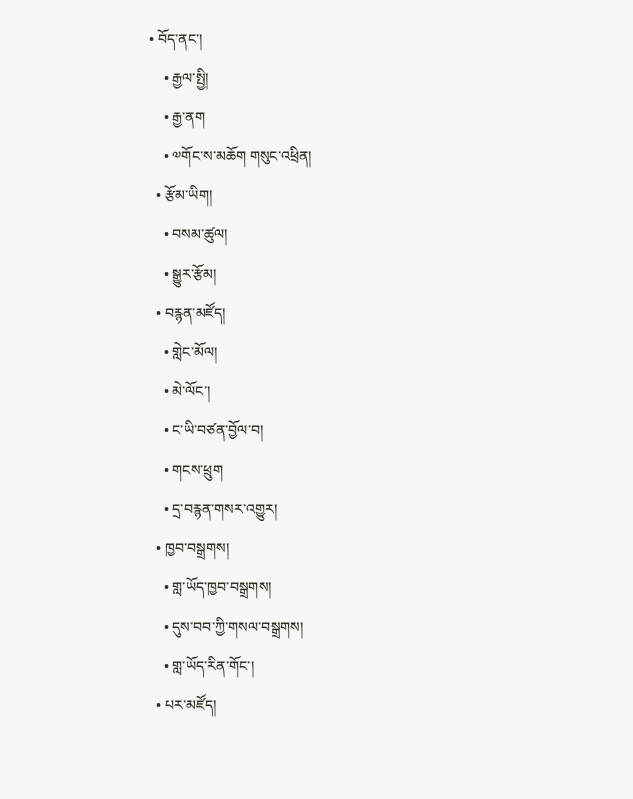• བོད་ནང་།
    • རྒྱལ་སྤྱི།
    • རྒྱ་ནག
    • ༧གོང་ས་མཆོག གསུང་འཕྲིན།
  • རྩོམ་ཡིག།
    • བསམ་ཚུལ།
    • སྒྱུར་རྩོམ།
  • བརྙན་མཛོད།
    • གླེང་མོལ།
    • མེ་ལོང་།
    • ང་ཡི་བཙན་བྱོལ་བ།
    • གངས་ཕྲུག
    • དྲ་བརྙན་གསར་འགྱུར།
  • ཁྱབ་བསྒྲགས།
    • གླ་ཡོད་ཁྱབ་བསྒྲགས།
    • དུས་བབ་ཀྱི་གསལ་བསྒྲགས།
    • གླ་ཡོད་རིན་གོང་།
  • པར་མཛོད།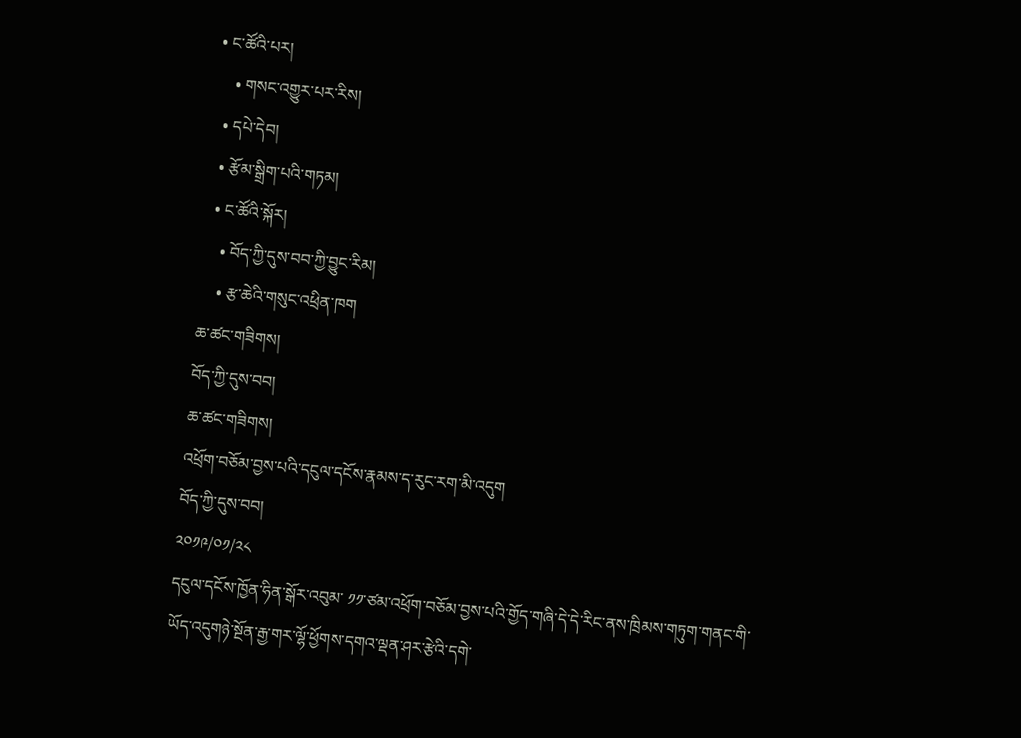• ང་ཚོའི་པར།
    • གསང་འགྱུར་པར་རིས།
  • དཔེ་དེབ།
  • རྩོམ་སྒྲིག་པའི་གཏམ།
  • ང་ཚོའི་སྐོར།
    • བོད་ཀྱི་དུས་བབ་ཀྱི་བྱུང་རིམ།
    • རྩ་ཆེའི་གསུང་འཕྲིན་ཁག
ཆ་ཚང་གཟིགས།
བོད་ཀྱི་དུས་བབ།
ཆ་ཚང་གཟིགས།
འཕྲོག་བཅོམ་བྱས་པའི་དངུལ་དངོས་རྣམས་ད་རུང་རག་མི་འདུག
བོད་ཀྱི་དུས་བབ།
༢༠༡༩/༠༡/༢༨
དངུལ་དངོས་ཁྱོན་ཧིན་སྒོར་འབུམ་ ༡༡་ཙམ་འཕྲོག་བཅོམ་བྱས་པའི་གྱོད་གཞི་དེ་དེ་རིང་ནས་ཁྲིམས་གཏུག་གནང་གི་ཡོད་འདུགཉེ་སྔོན་རྒྱ་གར་ལྷོ་ཕྱོགས་དགའ་ལྡན་ཤར་རྩེའི་དགེ་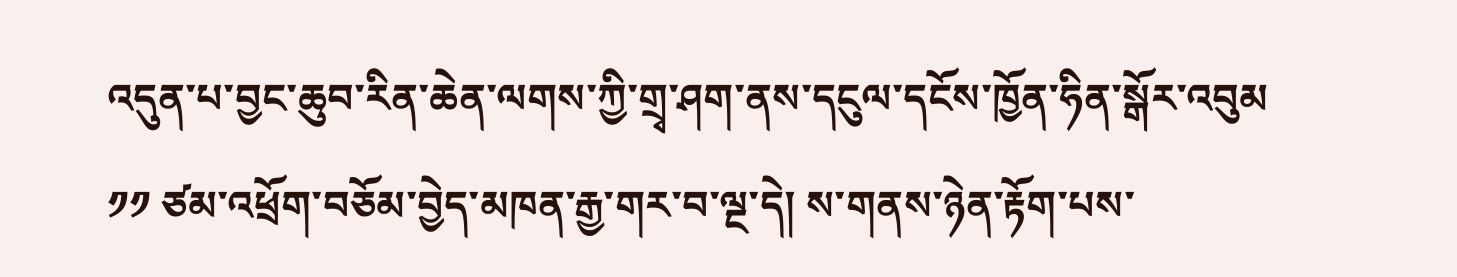འདུན་པ་བྱང་ཆུབ་རིན་ཆེན་ལགས་ཀྱི་གྲྭ་ཤག་ནས་དངུལ་དངོས་ཁྱོན་ཧིན་སྒོར་འབུམ ༡༡ ཙམ་འཕྲོག་བཅོམ་བྱེད་མཁན་རྒྱ་གར་བ་ལྔ་དེ། ས་གནས་ཉེན་རྟོག་པས་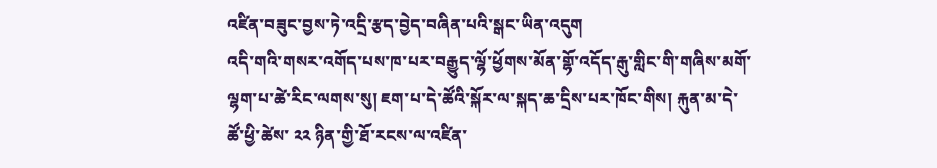འཛིན་བཟུང་བྱས་ཏེ་འདྲི་རྩད་བྱེད་བཞིན་པའི་སྒང་ཡིན་འདུག
འདི་གའི་གསར་འགོད་པས་ཁ་པར་བརྒྱུད་ལྷོ་ཕྱོགས་མོན་གྷོ་འདོད་རྒུ་གླིང་གི་གཞིས་མགོ་ལྷག་པ་ཚེ་རིང་ལགས་སུ། ཇག་པ་དེ་ཚོའི་སྐོར་ལ་སྐད་ཆ་དྲིས་པར་ཁོང་གིས། རྐུན་མ་དེ་ཚོ་ཕྱི་ཚེས་ ༢༢ ཉིན་གྱི་ཐོ་རངས་ལ་འཛིན་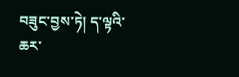བཟུང་བྱས་ཏེ། ད་ལྟའི་ཆར་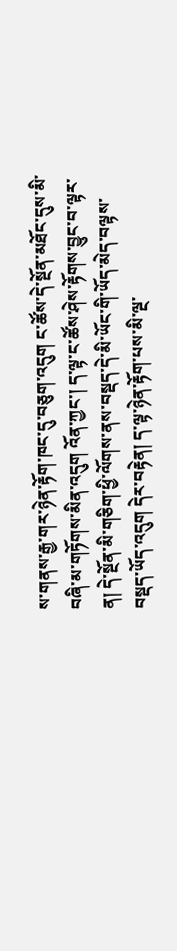ས་གནས་རྒྱ་གར་ཉེན་རྟོག་ཁང་དུ་བཅུག་འདུག ང་ཚོས་དེ་སྔོན་མཐོང་དུས་མི་བཞི་མ་གཏོགས་མིན་འདུག འོན་ཀྱང་། ད་ལྟ་ང་ཚོས་ཤེས་རྟོགས་བྱུང་བ་ལྟར་ན། དེ་སྔོན་མི་གཅིག་ཕྱི་ལོགས་ནས་བསྡད་དེ་མི་ཡོང་གི་ཡོད་མེད་བལྟས་བསྡད་ཡོད་འདུག དེར་བརྟེན། ད་ལྟ་ཉེན་རྟོག་པས་མི་ལྔ་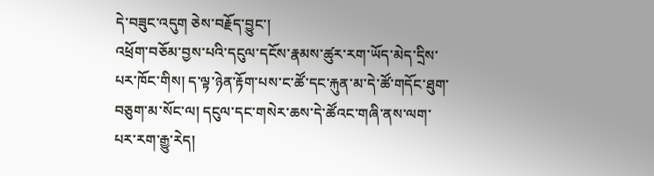དེ་བཟུང་འདུག ཅེས་བརྗོད་བྱུང་།
འཕྲོག་བཅོམ་བྱས་པའི་དངུལ་དངོས་རྣམས་ཚུར་རག་ཡོད་མེད་དྲིས་པར་ཁོང་གིས། ད་ལྟ་ཉེན་རྟོག་པས་ང་ཚོ་དང་རྐུན་མ་དེ་ཚོ་གདོང་ཐུག་བཅུག་མ་སོང་ལ། དངུལ་དང་གསེར་ཆས་དེ་ཚོའང་གཞི་ནས་ལག་པར་རག་རྒྱུ་རེད།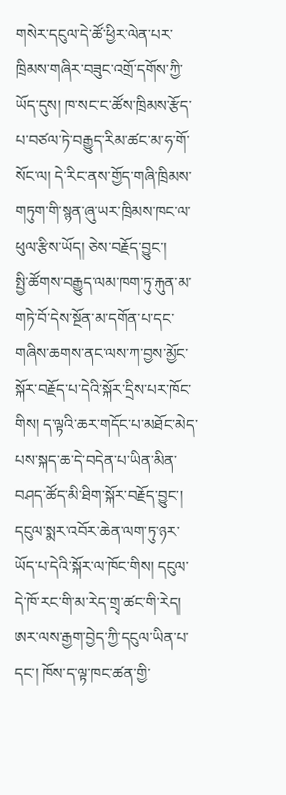གསེར་དངུལ་དེ་ཚོ་ཕྱིར་ལེན་པར་ཁྲིམས་གཞིར་བཟུང་འགྲོ་དགོས་ཀྱི་ཡོད་དུས། ཁ་སང་ང་ཚོས་ཁྲིམས་རྩོད་པ་བཙལ་ཏེ་བརྒྱུད་རིམ་ཚང་མ་ཧ་གོ་སོང་ལ། དེ་རིང་ནས་གྱོད་གཞི་ཁྲིམས་གཏུག་གི་སྙན་ཞུ་ཡར་ཁྲིམས་ཁང་ལ་ཕུལ་རྩིས་ཡོད། ཅེས་བརྗོད་བྱུང་།
སྤྱི་ཚོགས་བརྒྱུད་ལམ་ཁག་ཏུ་རྐུན་མ་གཏེ་བོ་དེས་སྔོན་མ་དགོན་པ་དང་གཞིས་ཆགས་ནང་ལས་ཀ་བྱས་མྱོང་སྐོར་བརྗོད་པ་དེའི་སྐོར་དྲིས་པར་ཁོང་གིས། ད་ལྟའི་ཆར་གདོང་པ་མཐོང་མེད་པས་སྐད་ཆ་དེ་བདེན་པ་ཡིན་མིན་བཤད་ཚོད་མི་ཐིག་སྐོར་བརྗོད་བྱུང་།
དངུལ་སྨར་འབོར་ཆེན་ལག་ཏུ་ཉར་ཡོད་པ་དེའི་སྐོར་ལ་ཁོང་གིས། དངུལ་དེ་ཁོ་རང་གི་མ་རེད་གྲྭ་ཚང་གི་རེད། ཨར་ལས་རྒྱག་བྱེད་ཀྱི་དངུལ་ཡིན་པ་དང་། ཁོས་ད་ལྟ་ཁང་ཚན་གྱི་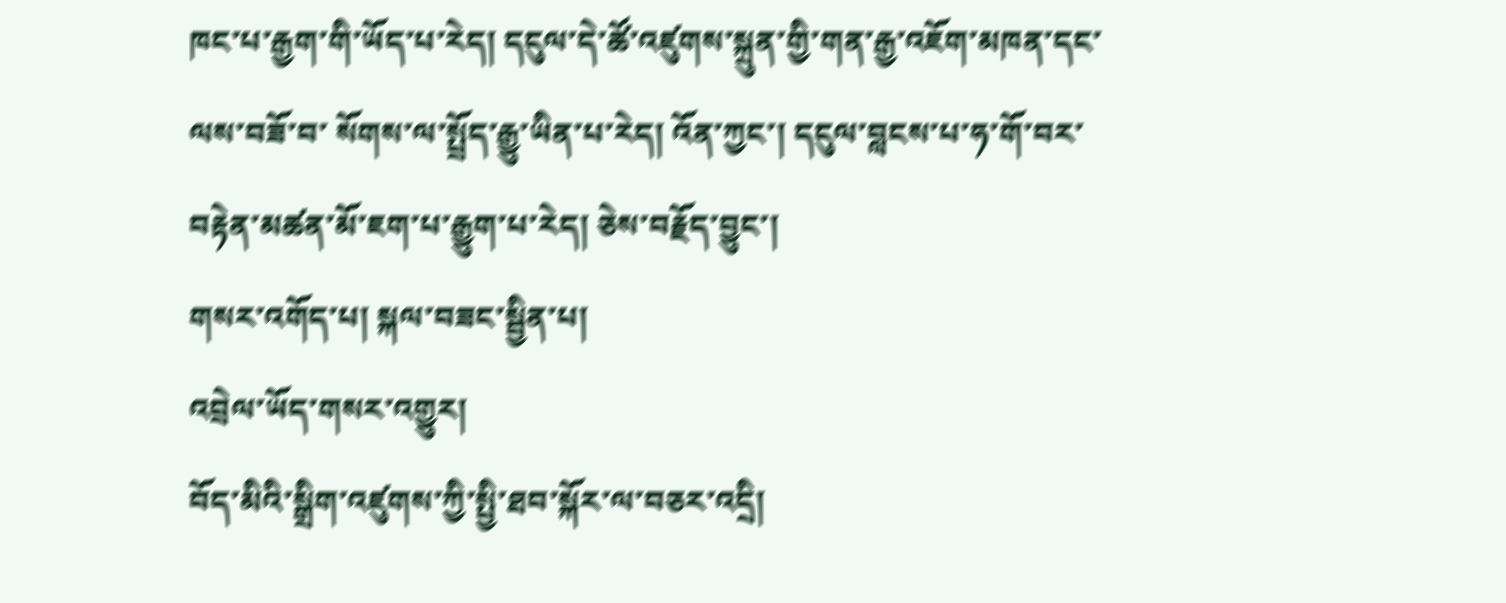ཁང་པ་རྒྱག་གི་ཡོད་པ་རེད། དངུལ་དེ་ཚོ་འཛུགས་སྐྲུན་གྱི་གན་རྒྱ་འཇོག་མཁན་དང་ལས་བཟོ་བ་ སོགས་ལ་སྤྲོད་རྒྱུ་ཡིན་པ་རེད། འོན་ཀྱང་། དངུལ་བླངས་པ་ཧ་གོ་བར་བརྟེན་མཚན་མོ་ཇག་པ་རྒྱུག་པ་རེད། ཅེས་བརྗོད་བྱུང་།
གསར་འགོད་པ། སྐལ་བཟང་སྦྱིན་པ།
འབྲེལ་ཡོད་གསར་འགྱུར།
བོད་མིའི་སྒྲིག་འཛུགས་ཀྱི་སྤྱི་ཐབ་སྐོར་ལ་བཅར་འདྲི།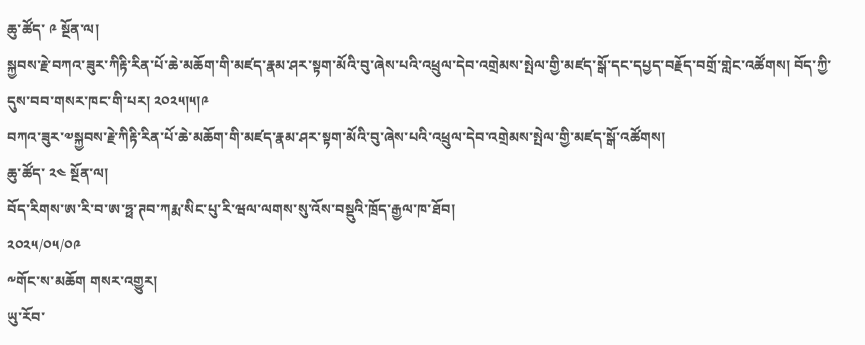ཆུ་ཚོད་ ༩ སྔོན་ལ།
སྐྱབས་རྗེ་བཀའ་ཟུར་ཀིརྟི་རིན་པོ་ཆེ་མཆོག་གི་མཛད་རྣམ་ཤར་སྟག་མོའི་བུ་ཞེས་པའི་འཕྲུལ་དེབ་འགྲེམས་སྤེལ་གྱི་མཛད་སྒོ་དང་དཔྱད་བརྗོད་བགྲོ་གླེང་འཚོགས། བོད་ཀྱི་དུས་བབ་གསར་ཁང་གི་པར། ༢༠༢༥།༥།༩
བཀའ་ཟུར་༧སྐྱབས་རྗེ་ཀིརྟི་རིན་པོ་ཆེ་མཆོག་གི་མཛད་རྣམ་ཤར་སྟག་མོའི་བུ་ཞེས་པའི་འཕྲུལ་དེབ་འགྲེམས་སྤེལ་གྱི་མཛད་སྒོ་འཚོགས།
ཆུ་ཚོད་ ༢༤ སྔོན་ལ།
བོད་རིགས་ཨ་རི་བ་ཨ་ཧྥ་ཊབ་ཀརྨ་སིང་པུ་རི་ཝལ་ལགས་སུ་འོས་བསྡུའི་ཁྲོད་རྒྱལ་ཁ་ཐོབ།
༢༠༢༥/༠༥/༠༩
༸གོང་ས་མཆོག གསར་འགྱུར།
ཡུ་རོབ་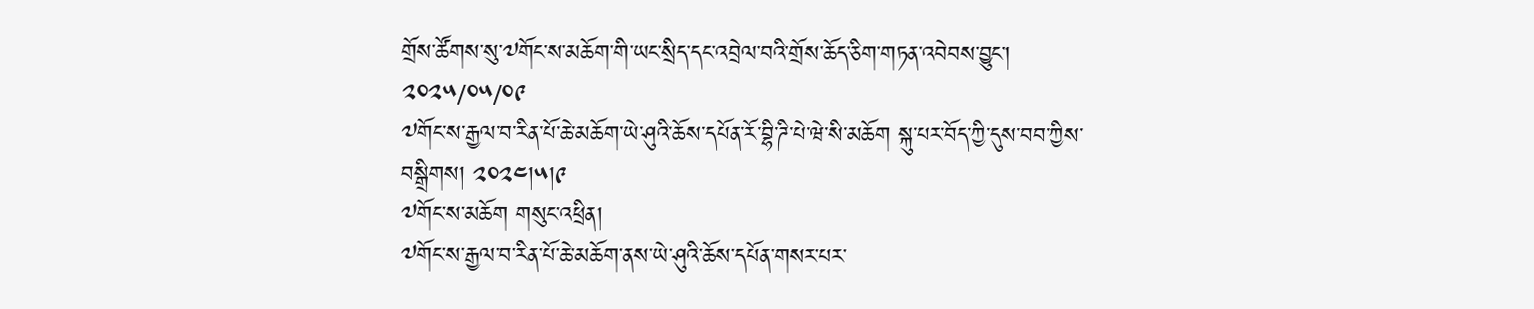གྲོས་ཚོགས་སུ་༧གོང་ས་མཆོག་གི་ཡང་སྲིད་དང་འབྲེལ་བའི་གྲོས་ཆོད་ཅིག་གཏན་འབེབས་བྱུང་།
༢༠༢༥/༠༥/༠༩
༧གོང་ས་རྒྱལ་བ་རིན་པོ་ཆེ་མཆོག་ཡེ་ཤུའི་ཆོས་དཔོན་རོ་བྷི་ཌི་པེ་ཝེ་སི་མཆོག སྐུ་པར་བོད་ཀྱི་དུས་བབ་ཀྱིས་བསྒྲིགས། ༢༠༢༤།༥།༩
༧གོང་ས་མཆོག གསུང་འཕྲིན།
༧གོང་ས་རྒྱལ་བ་རིན་པོ་ཆེ་མཆོག་ནས་ཡེ་ཤུའི་ཆོས་དཔོན་གསར་པར་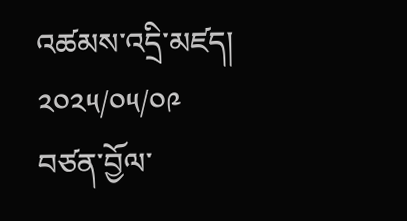འཚམས་འདྲི་མཛད།
༢༠༢༥/༠༥/༠༩
བཙན་བྱོལ་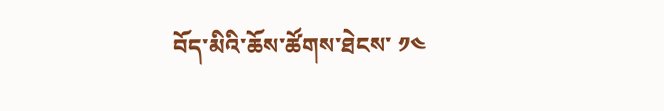བོད་མིའི་ཆོས་ཚོགས་ཐེངས་ ༡༤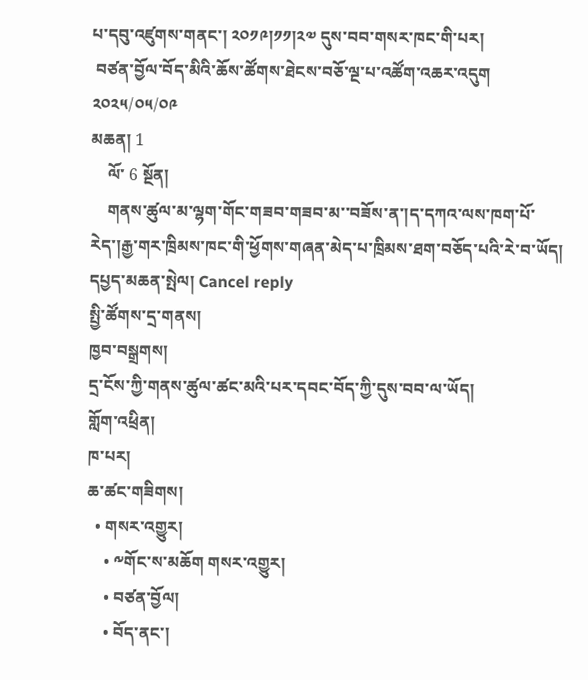པ་དབུ་འཛུགས་གནང་། ༢༠༡༩།༡༡།༢༧ དུས་བབ་གསར་ཁང་གི་པར།
 བཙན་བྱོལ་བོད་མིའི་ཆོས་ཚོགས་ཐེངས་བཅོ་ལྔ་པ་འཚོག་འཆར་འདུག
༢༠༢༥/༠༥/༠༩
མཆན། 1
    ལོ་ 6 སྔོན།
    གནས་ཚུལ་མ་ལྷག་གོང་གཟབ་གཟབ་མ་་བཟོས་ན་།ད་དཀའ་ལས་ཁག་པོ་རེད་།རྒྱ་གར་ཁྲིམས་ཁང་གི་ཕྱོགས་གཞན་མེད་པ་ཁྲིམས་ཐག་བཅོད་པའི་རེ་བ་ཡོད།
དཔྱད་མཆན་སྤེལ། Cancel reply
སྤྱི་ཚོགས་དྲ་གནས།
ཁྱབ་བསྒྲགས།
དྲ་ངོས་ཀྱི་གནས་ཚུལ་ཚང་མའི་པར་དབང་བོད་ཀྱི་དུས་བབ་ལ་ཡོད།
གློག་འཕྲིན།
ཁ་པར།
ཆ་ཚང་གཟིགས།
  • གསར་འགྱུར།
    • ༸གོང་ས་མཆོག གསར་འགྱུར།
    • བཙན་བྱོལ།
    • བོད་ནང་།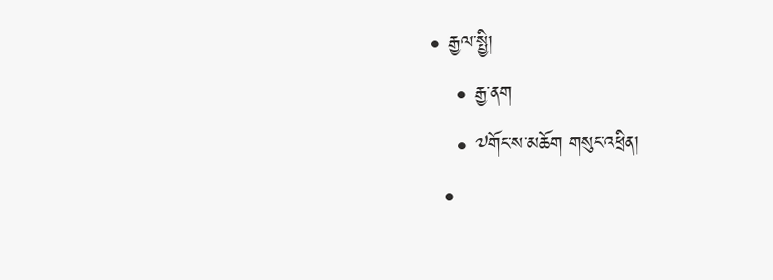• རྒྱལ་སྤྱི།
    • རྒྱ་ནག
    • ༧གོང་ས་མཆོག གསུང་འཕྲིན།
  •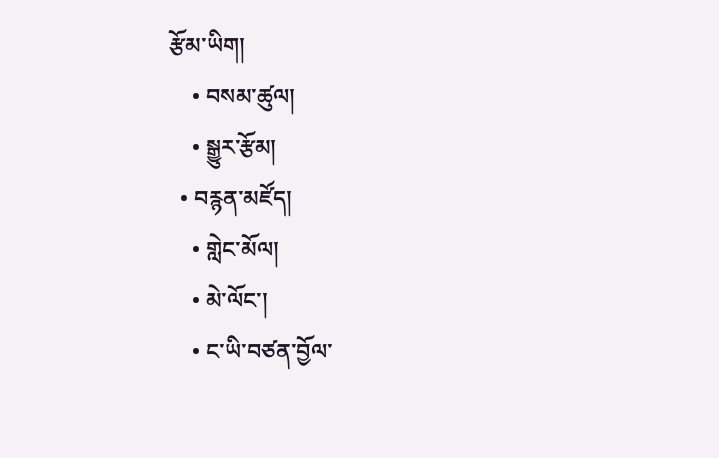རྩོམ་ཡིག།
    • བསམ་ཚུལ།
    • སྒྱུར་རྩོམ།
  • བརྙན་མཛོད།
    • གླེང་མོལ།
    • མེ་ལོང་།
    • ང་ཡི་བཙན་བྱོལ་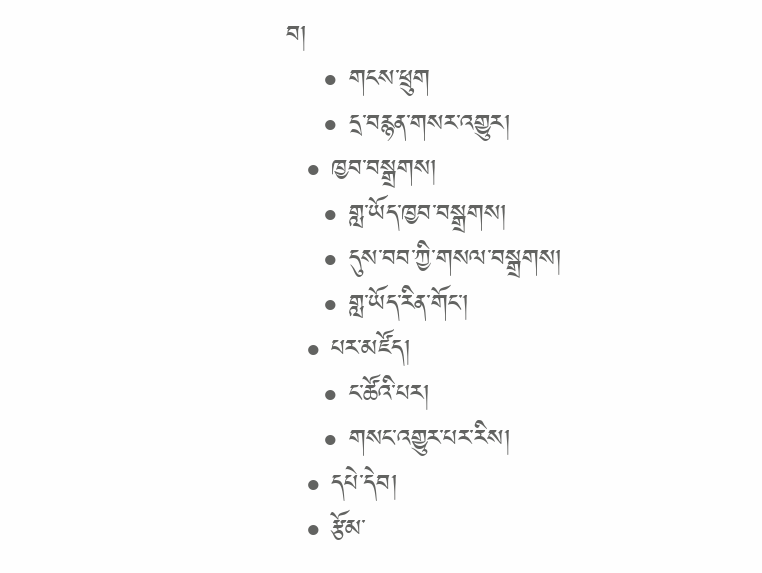བ།
    • གངས་ཕྲུག
    • དྲ་བརྙན་གསར་འགྱུར།
  • ཁྱབ་བསྒྲགས།
    • གླ་ཡོད་ཁྱབ་བསྒྲགས།
    • དུས་བབ་ཀྱི་གསལ་བསྒྲགས།
    • གླ་ཡོད་རིན་གོང་།
  • པར་མཛོད།
    • ང་ཚོའི་པར།
    • གསང་འགྱུར་པར་རིས།
  • དཔེ་དེབ།
  • རྩོམ་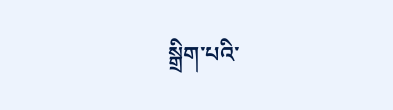སྒྲིག་པའི་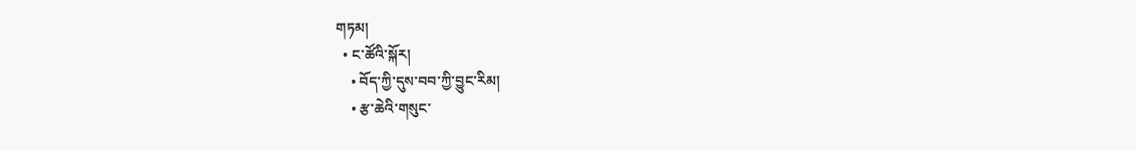གཏམ།
  • ང་ཚོའི་སྐོར།
    • བོད་ཀྱི་དུས་བབ་ཀྱི་བྱུང་རིམ།
    • རྩ་ཆེའི་གསུང་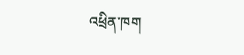འཕྲིན་ཁག